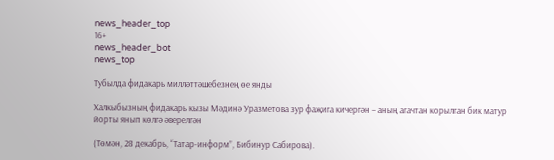news_header_top
16+
news_header_bot
news_top

Тубылда фидакарь милләттәшебезнең өе янды

Халкыбызның фидакарь кызы Мәдинә Уразметова зур фаҗига кичергән – аның агачтан корылган бик матур йорты янып көлгә әверелгән

(Төмән, 28 декабрь, “Татар-информ”, Бибинур Сабирова).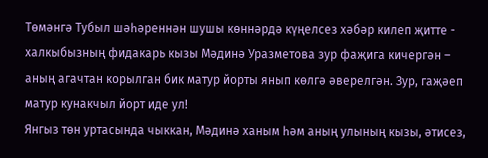Төмәнгә Тубыл шәһәреннән шушы көннәрдә күңелсез хәбәр килеп җитте - халкыбызның фидакарь кызы Мәдинә Уразметова зур фаҗига кичергән – аның агачтан корылган бик матур йорты янып көлгә әверелгән. Зур, гаҗәеп матур кунакчыл йорт иде ул!
Янгыз төн уртасында чыккан, Мәдинә ханым һәм аның улының кызы, әтисез,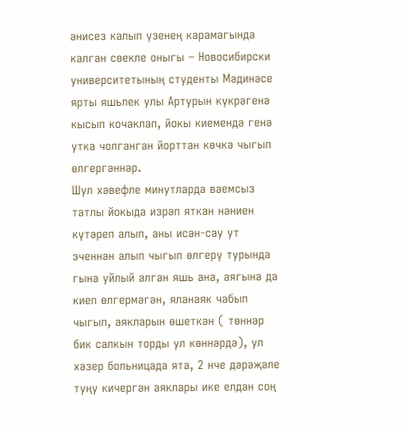әнисез калып үзенең карамагында калган сөекле оныгы – Новосибирски университетының студенты Мәдинәсе ярты яшьлек улы Артурын күкрәгенә кысып кочаклап, йокы киемендә генә утка чолганган йорттан көчкә чыгып өлгергәннәр.
Шул хәвефле минутларда ваемсыз татлы йокыда изрәп яткан нәниен күтәреп алып, аны исән-сау ут эченнән алып чыгып өлгерү турында гына уйлый алган яшь ана, аягына да киеп өлгермәгән, яланаяк чабып чыгып, аякларын өшеткән ( төннәр бик салкын торды ул көннәрдә), ул хәзер больницада ята, 2 нче дәрәҗәле туңу кичергән аяклары ике елдан соң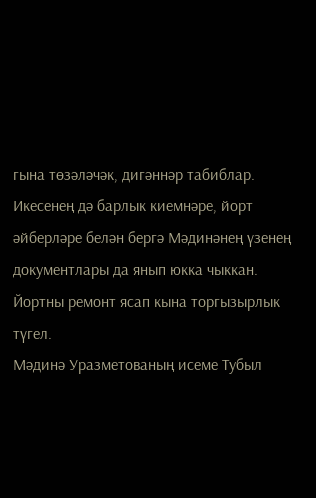гына төзәләчәк, дигәннәр табиблар.
Икесенең дә барлык киемнәре, йорт әйберләре белән бергә Мәдинәнең үзенең документлары да янып юкка чыккан. Йортны ремонт ясап кына торгызырлык түгел.
Мәдинә Уразметованың исеме Тубыл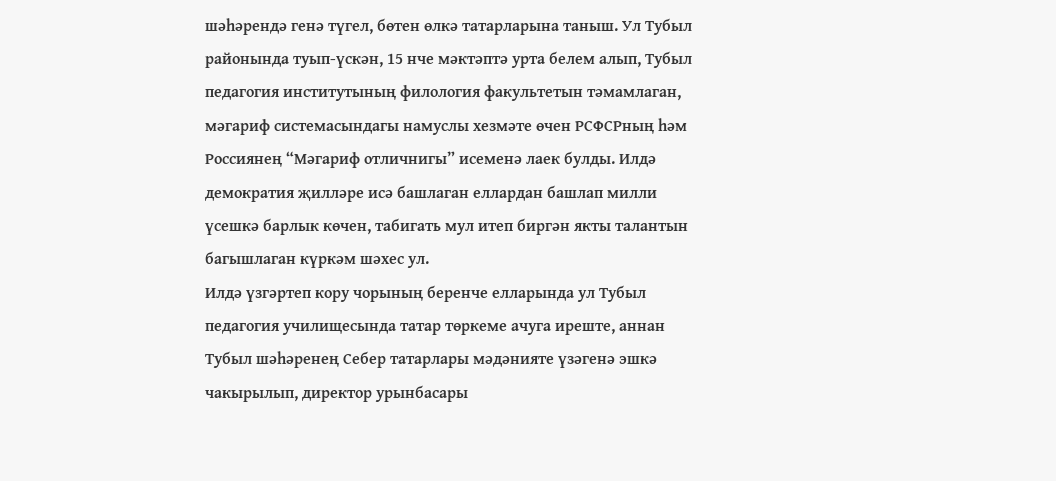шәһәрендә генә түгел, бөтен өлкә татарларына таныш. Ул Тубыл районында туып-үскән, 15 нче мәктәптә урта белем алып, Тубыл педагогия институтының филология факультетын тәмамлаган, мәгариф системасындагы намуслы хезмәте өчен РСФСРның һәм Россиянең “Мәгариф отличнигы” исеменә лаек булды. Илдә демократия җилләре исә башлаган еллардан башлап милли үсешкә барлык көчен, табигать мул итеп биргән якты талантын багышлаган күркәм шәхес ул.
Илдә үзгәртеп кору чорының беренче елларында ул Тубыл педагогия училищесында татар төркеме ачуга иреште, аннан Тубыл шәһәренең Себер татарлары мәдәнияте үзәгенә эшкә чакырылып, директор урынбасары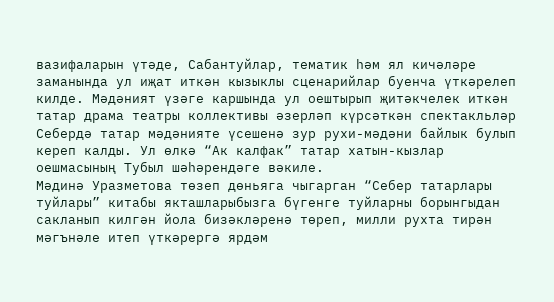вазифаларын үтәде, Сабантуйлар, тематик һәм ял кичәләре заманында ул иҗат иткән кызыклы сценарийлар буенча үткәрелеп килде. Мәдәният үзәге каршында ул оештырып җитәкчелек иткән татар драма театры коллективы әзерләп күрсәткән спектакльләр Себердә татар мәдәнияте үсешенә зур рухи-мәдәни байлык булып кереп калды. Ул өлкә “Ак калфак” татар хатын-кызлар оешмасының Тубыл шәһәрендәге вәкиле.
Мәдинә Уразметова төзеп дөньяга чыгарган “Себер татарлары туйлары” китабы якташларыбызга бүгенге туйларны борынгыдан сакланып килгән йола бизәкләренә төреп, милли рухта тирән мәгънәле итеп үткәрергә ярдәм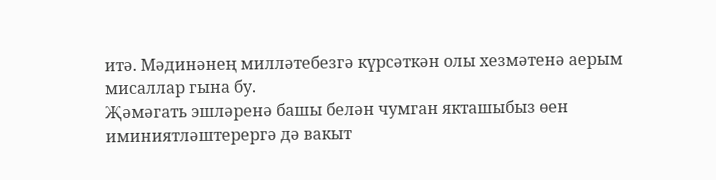итә. Мәдинәнең милләтебезгә күрсәткән олы хезмәтенә аерым мисаллар гына бу.
Җәмәгать эшләренә башы белән чумган якташыбыз өен иминиятләштерергә дә вакыт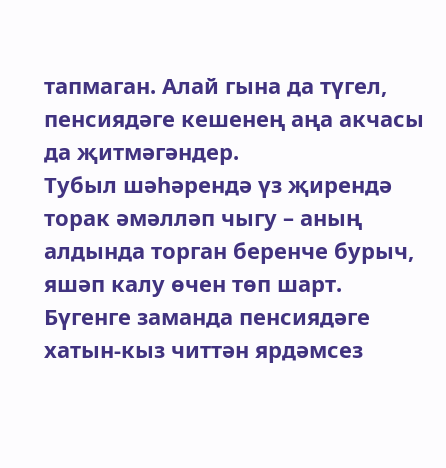тапмаган. Алай гына да түгел, пенсиядәге кешенең аңа акчасы да җитмәгәндер.
Тубыл шәһәрендә үз җирендә торак әмәлләп чыгу – аның алдында торган беренче бурыч, яшәп калу өчен төп шарт. Бүгенге заманда пенсиядәге хатын-кыз читтән ярдәмсез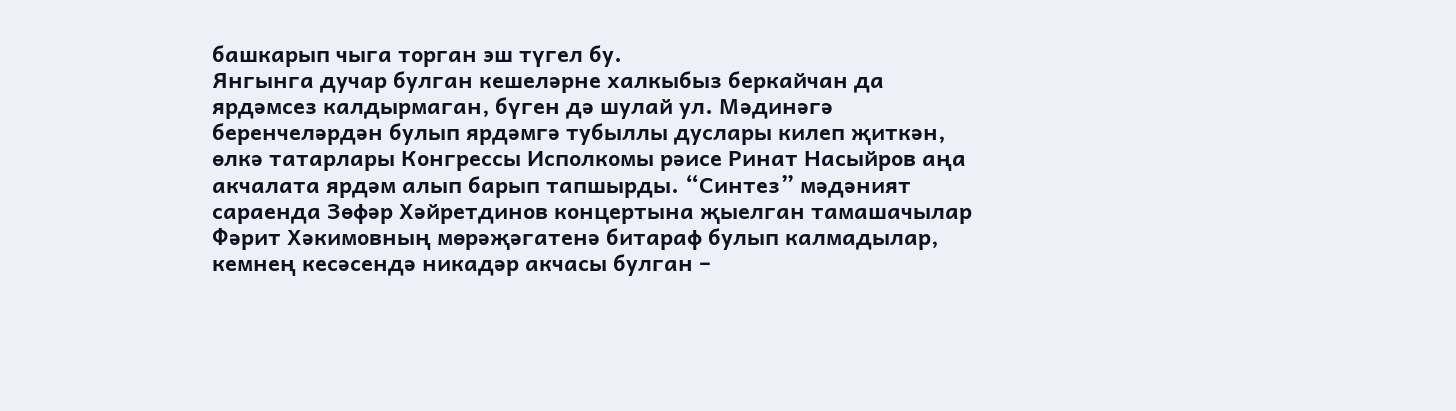башкарып чыга торган эш түгел бу.
Янгынга дучар булган кешеләрне халкыбыз беркайчан да ярдәмсез калдырмаган, бүген дә шулай ул. Мәдинәгә беренчеләрдән булып ярдәмгә тубыллы дуслары килеп җиткән, өлкә татарлары Конгрессы Исполкомы рәисе Ринат Насыйров аңа акчалата ярдәм алып барып тапшырды. “Синтез” мәдәният сараенда Зөфәр Хәйретдинов концертына җыелган тамашачылар Фәрит Хәкимовның мөрәҗәгатенә битараф булып калмадылар, кемнең кесәсендә никадәр акчасы булган –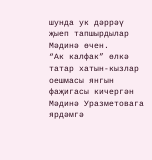шунда ук дәррәү җыеп тапшырдылар Мәдинә өчен.
“Ак калфак” өлкә татар хатын-кызлар оешмасы янгын фаҗигасы кичергән Мәдинә Уразметовага ярдәмгә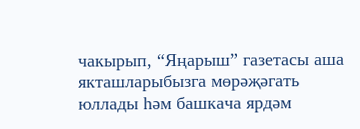чакырып, “Яңарыш” газетасы аша якташларыбызга мөрәҗәгать юллады һәм башкача ярдәм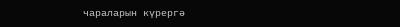чараларын күрергә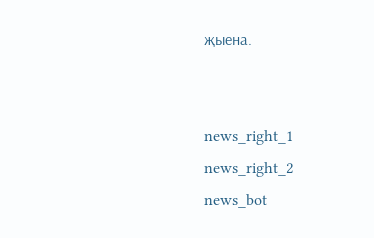җыена.


news_right_1
news_right_2
news_bot